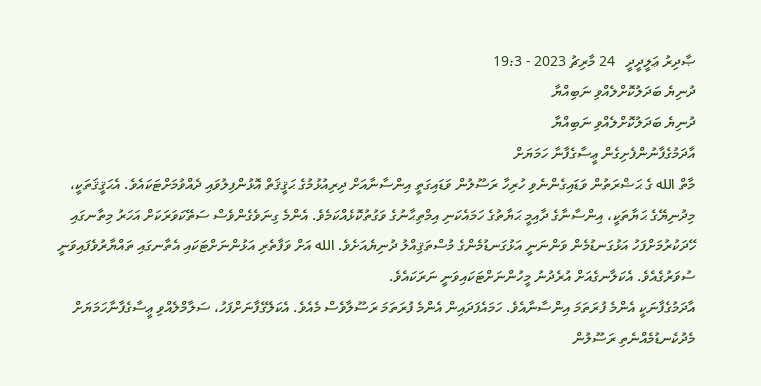ޞާދިރު ޢަލީދީދީ   24 މާރިޗު 2023 - 19:3
ދުނިޔެ ބަދަލުކޮށްލެއްވި ނަބިއްޔާ
ދުނިޔެ ބަދަލުކޮށްލެއްވި ނަބިއްޔާ
އާދަމުގެފާނުންފެށިގެން ޢީސާގެފާނާ ހަމަޔަށް
މާތް الله ގެ ޙަޟްރަތުން ވަޑައިގެންނެވި ހުރިހާ ރަސޫލުން ވަޑައިގަތީ އިންސާނާއަށް ދިރިއުޅުމުގެ ޙަޤީޤަތް އޮޅުންފިލުވައި ދެއްވުމަށްޓަކައެވެ. އެޙަޤީޤަތަކީ، މިދުނިޔޭގެ ޙަޔާތަކީ، އިންސާނާގެ ދާއިމީ ޙަޔާތުގެ ހަމައެކަނި އިމްތިޙާނުގެ ވަގުތުކޮޅެއްކަމެވެ. އެންމެ ގިނަވެގެންވެސް ސަތޭކަވަރަކަށް އަހަރު މިތާނގައި ހޭދަކުރުމަށްފަހު އަޅުގަނޑުމެން ވަންނަނީ އަޅުގަނޑުމެންގެ މުސްތަޤިއްލު ދުނިޔެއަށެވެ. الله އަށް ވަފާތެރި އަޅުންނަށްޓަކައި އެތާނގައި ތައްޔާރުވެފައިވަނީ ސުވަރުގެއެވެ. އެކަލާނގެއަށް އުރެދުނު މީހުންނަށްޓަކައިވަނީ ނަރަކައެވެ.
އާދަމުގެފާނަކީ އެންމެ ފުރަތަމަ އިންސާނާއެވެ. ހަމައެފަދައިން އެންމެ ފުރަތަމަ ރަސޫލާވެސް މެއެވެ. އެކަލޭގެފާނަށްފަހު، ސަލާމްލެއްވި ޢީސާގެފާނާހަމަޔަށް މެދުކެނޑުމެއްނެތި ރަސޫލުން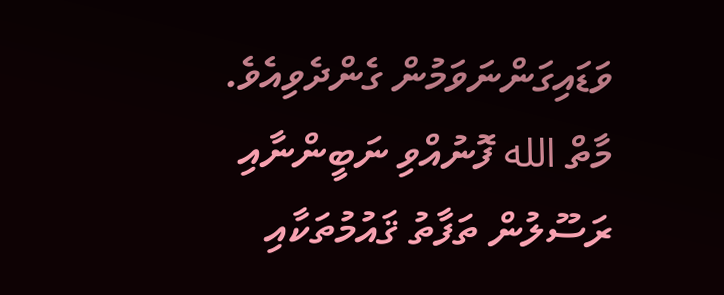ވަޑައިގަންނަވަމުން ގެންދެވިއެވެ.
މާތް الله ފޮނުއްވި ނަބީންނާއި ރަސޫލުން ތަފާތު ޤައުމުތަކާއި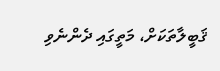ޤަބީލާތަކަށް، މަތީގައި ދެންނެވި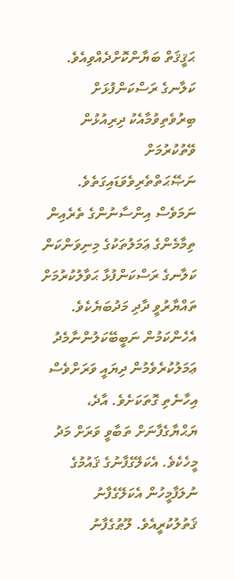ޙަޤީޤަތް ބަޔާންކޮށްދެއްވިއެވެ. ކަލާނގެ ރަސްކަންފުޅަށް ބިރުވެތިވުމާއެކު ދިރިއުޅުން ވޭތުކުރުމަށް ނަޞޭޙަތްތެރިވެވަޑައިގަތެވެ. ނަމަވެސް އިންސާނުންގެ ތެރެއިން ތިމާމެންގެ ޢަމަލުތަކުގެ މިނިވަންކަން ކަލާނގެ ރަސްކަންފުޅާ ޙަވާލުކުރުމަށް ތައްޔާރުވީ ދާދި މަދުބަޔެކެވެ. އެހެންކަމުން ނަބީބޭކަލުންނާމެދު ޢަމަލުކުރެވެމުން ދިޔައީ ވަރަށްވެސް އިހާނެތި ގޮތަކަށެވެ. އާދެ، ޔަޙްޔާގެފާނަށް ތަބާވީ ވަރަށް މަދު މީހެކެވެ. އެކަލޭގެފާނުގެ ޤައުމުގެ ނުލަފާމީހުން އެކަލޭގެފާނު ޤަތުލުކުރީއެވެ. ލޫޠުގެފާނު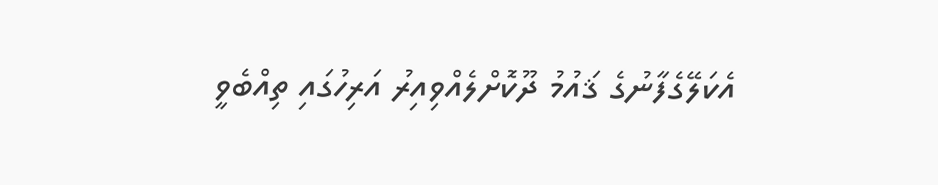އެކަލޭގެފާނުގެ ޤައުމު ދޫކޮށްލެއްވިއިރު އަރިހުގައި ތިއްބެވީ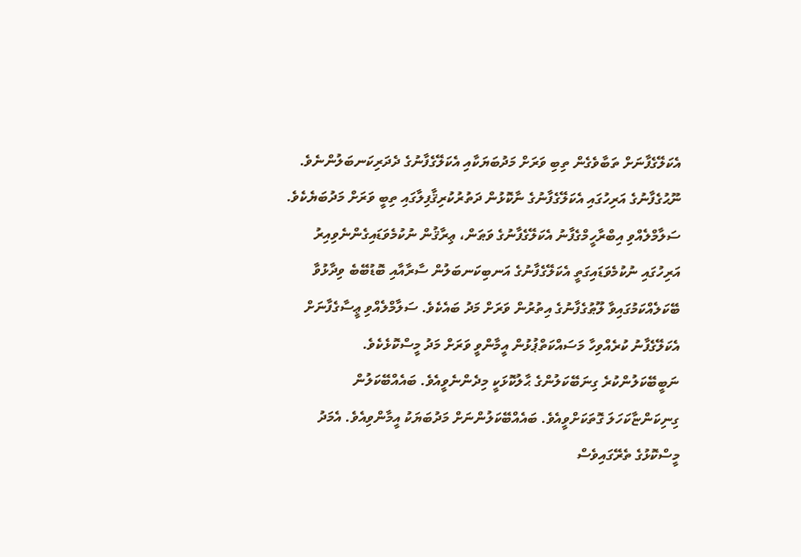އެކަލޭގެފާނަށް ތަބާވެގެން ތިބި ވަރަށް މަދުބަޔަކާއި އެކަލޭގެފާނުގެ ދެދަރިކަނބަލުންނެވެ. ނޫޙުގެފާނުގެ އަރިހުގައި އެކަލޭގެފާނުގެ ނާކޮޅުން ދަތުރުކުރިޤާފިލާގައި ތިބީ ވަރަށް މަދުބަޔެކެވެ. ސަލާމްލެއްވި އިބްރާހީމްގެފާނު އެކަލޭގެފާނުގެ ވަޠަން، ޢިރާޤުން ނުކުމެވަޑައިގެންނެވިއިރު އަރިހުގައި ނުކުމެވަޑައިގަތީ އެކަލޭގެފާނުގެ އަނބިކަނބަލުން ސާރާއާއި ބޮޑުބޭބެ ވިދާޅުވާ ބޭކަލެއްކަމުގައިވާ ލޫޠުގެފާނުގެ އިތުރުން ވަރަށް މަދު ބައެކެވެ. ސަލާމްލެއްވި ޢީސާގެފާނަށް އެކަލޭގެފާނު ކުރެއްވިހާ މަސައްކަތްޕުޅުން އީމާންވީ ވަރަށް މަދު މީސްކޮޅެކެވެ.
ނަބީބޭކަލުންކުރެ ގިނަބޭކަލުންގެ ޙާލުކޮޅަކީ މިދެންނެވީއެވެ. ބައެއްބޭކަލުން ގިނިކަންޏާކަހަލަ ގޮތަކަށްވީއެވެ. ބައެއްބޭކަލުންނަށް މަދުބަޔަކު އީމާންވިއެވެ. އެމަދު މީސްކޮޅުގެ ތެރޭގައިވެސް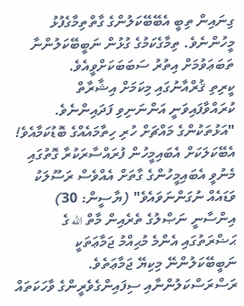ގިނައިން ތިބީ އެބޭބޭކަލުންގެ ގާތްތިމާގެފުޅު މީހުންނެވެ. ތިމާގެކަމުގެ ގުޅުން ނަބީބޭކަލުންނާ ތަބަޢަވުމަށް އިތުރު ސަބަބަކަށްވީއެވެ.
ކީރިތި ޤުރްއާނުގައި މިކަމަށް އިޝާރާތް ކުރައްވާފައިވަނީ އަންނަނިވި ފަދައިންނެވެ. "އަޅުތަކުންގެ މައްޗަށް ހުރި ހިތާމައެއްގެ ބޮޑުކަމާއެވެ! އެބޭކަލަކަށް އެބައިމީހުން ފުރައްސާރަކުރާ ގޮތުގައި މެނުވީ އެބައިމީހުންގެ ގާތަށް އެއްވެސް ރަސޫލަކު ވަޑައެއް ނުގަންނަވައެވެ" (ޔާސީން: 30)
އިންސާނީ ނަޞްލުގެ ތެރެއިން މާތް الله ގެ ޙަޟްރަތުގައި އެންމެ މުޙިއްމު ޖަމާޢަތަކީ ނަބީބޭކަލުންނޭ މިކިޔޭ ޖަމާޢަތެވެ. ރަސްރަސްކަލުންނާއި ސިފައިންގެވެރީންގެ ވާހަކަތައް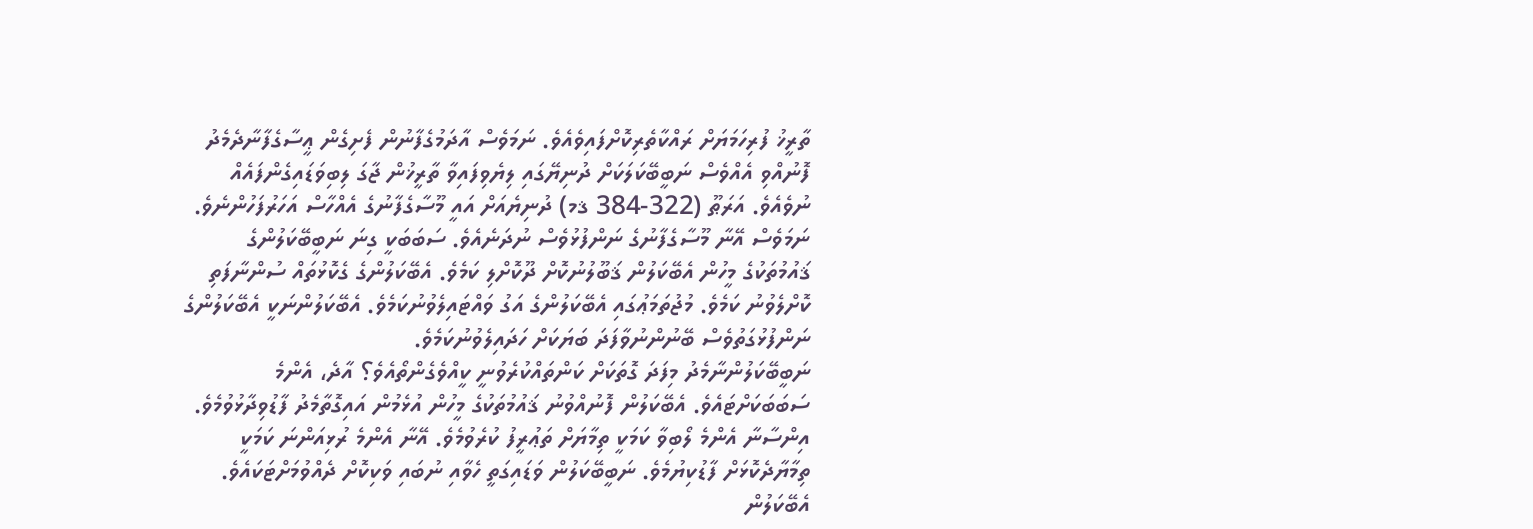ތާރީޚު ފުރިހަމަޔަށް ރައްކާތެރިކޮށްފައިވެއެވެ. ނަމަވެސް އާދަމުގެފާނުން ފެށިގެން ޢީސާގެފާނާދެމެދު ފޮނުއްވި އެއްވެސް ނަބީބޭކަލަކަށް ދުނިޔޭގައި ލިޔެވިފައިވާ ތާރީޚުން ޖާގަ ލިބިވަޑައިގެންފައެއް ނުވެއެވެ. އަރަޠޫ (322-384 ޤމ) ދުނިޔެއަށް އައީ މޫސާގެފާނުގެ އެއްހާސް އަހަރުފަހުންނެވެ. ނަމަވެސް އޭނާ މޫސާގެފާނުގެ ނަންފުޅުވެސް ނުދަނެއެވެ. ސަބަބަކީ ގިނަ ނަބީބޭކަލުންގެ ޤައުމުތަކުގެ މީހުން އެބޭކަލުން ޤަބޫލުނުކޮށް ދޫކޮށްލި ކަމެވެ. އެބޭކަލުންގެ ގެކޮޅުތައް ސުންނާފަތި ކޮށްލެވުނު ކަމެވެ. މުޖުތަމަޢުގައި އެބޭކަލުންގެ އަގު ވައްޓައިލެވުނުކަމެވެ. އެބޭކަލުންނަކީ އެބޭކަލުންގެ ނަންފުޅުގަތުވެސް ބޭނުންނުވާފަދަ ބަޔަކަށް ހަދައިލެވުނުކަމެވެ.
ނަބީބޭކަލުންނާމެދު މިފަދަ ގޮތަކަށް ކަންތައްކުރެވުނީ ކީއްވެގެންތޯއެވެ؟ އާދެ، އެންމެ ސަބަބަކަށްޓައެވެ. އެބޭކަލުން ފޮނުއްވުނު ޤައުމުތަކުގެ މީހުން އުޅެމުން އައިގޮތާމެދު ފާޑުވިދާޅުވުމެވެ. އިންސާނާ އެންމެ ލޯބިވާ ކަމަކީ ތިމާޔަށް ތަޢުރީފު ކުރެވުމެވެ. އޭނާ އެންމެ ރުޅިއަންނަ ކަމަކީ ތިމާޔާދެކޮޅަށް ފާޑުކިޔުމެވެ. ނަބީބޭކަލުން ވަޑައިގަތީ ހެވާއި ނުބައި ވަކިކޮށް ދެއްވުމަށްޓަކައެވެ. އެބޭކަލުން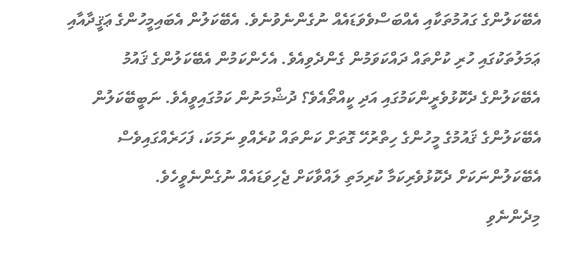އެބޭކަލުންގެ ގައުމުތަކާއި އެއްބަސްވެވަޑައެއް ނުގެންނެވުނެވެ. އެބޭކަލުން އެބައިމީހުންގެ ޢަޤީދާއާއި ޢަމަލުތަކުގައި ހުރި ކުށްތައް ދައްކަވަމުން ގެންދެވިއެވެ. އެހެންކަމުން އެބޭކަލުންގެ ޤައުމު އެބޭކަލުންގެ ދެކޮޅުވެރީންކަމުގައި އަދި ކީއްތޯއެވެ؟ ދުޝްމަނުން ކަމުގައިވީއެވެ. ނަބީބޭކަލުން އެބޭކަލުންގެ ޤައުމުގެ މީހުންގެ ހިތްރުހޭ ގޮތަށް ކަންތައް ކުރެއްވި ނަމަކަ، ފަހަރެއްގައިވެސް އެބޭކަލުންނަކަށް ދެކޮޅުވެރިކަމާ ކުރިމަތި ލައްވާކަށް ޖެހިވަޑައެއް ނުގެންނެވީހެވެ.
މިދެންނެވި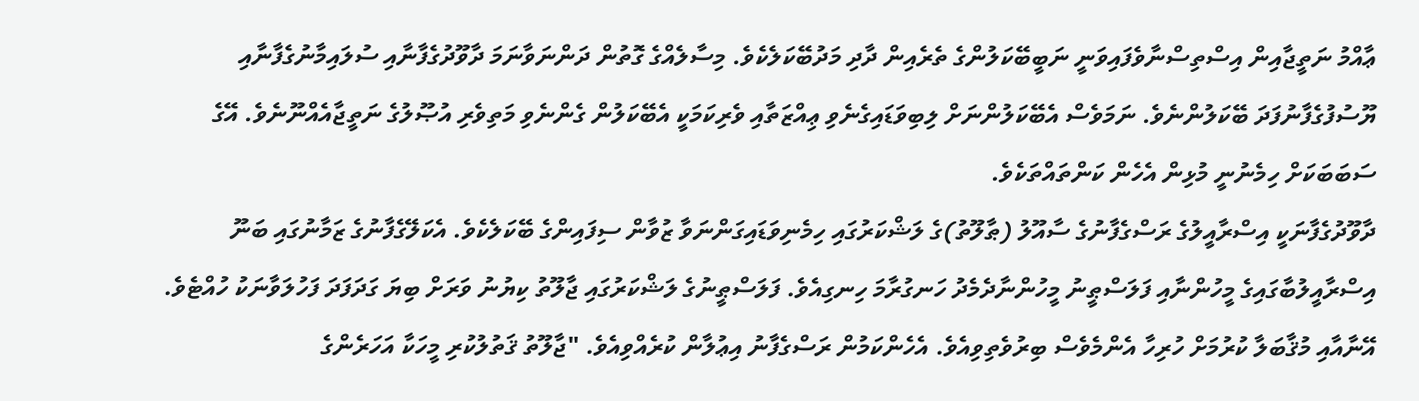ޢާއްމު ނަތީޖާއިން އިސްތިސްނާވެފައިވަނީ ނަބީބޭކަލުންގެ ތެރެއިން ދާދި މަދުބޭކަލެކެވެ. މިސާލެއްގެ ގޮތުން ދަންނަވާނަމަ ދާވޫދުގެފާނާއި ސުލައިމާނުގެފާނާއި ޔޫސުފުގެފާނުފަދަ ބޭކަލުންނެވެ. ނަމަވެސް އެބޭކަލުންނަށް ލިބިވަޑައިގެނެވި ޢިއްޒަތާއި ވެރިކަމަކީ އެބޭކަލުން ގެންނެވި މަތިވެރި އުޞޫލުގެ ނަތީޖާއެއްނޫނެވެ. އޭގެ ސަބަބަކަށް ހިމެނުނީ މުޅިން އެހެން ކަންތައްތަކެވެ.
ދާވޫދުގެފާނަކީ އިސްރާއީލުގެ ރަސްގެފާނުގެ ސާއޫލު (ޠާލޫތު)ގެ ލަޝްކަރުގައި ހިމެނިވަޑައިގަންނަވާ ޒުވާން ސިފައިންގެ ބޭކަލެކެވެ. އެކަލޭގެފާނުގެ ޒަމާނުގައި ބަނޫ އިސްރާއީލުބާގައިގެ މީހުންނާއި ފަލަސްޠީނު މީހުންނާދެމެދު ހަނގުރާމަ ހިނގިއެވެ. ފަލަސްޠީނުގެ ލަޝްކަރުގައި ޖާލޫތު ކިޔުނު ވަރަށް ބިޔަ ގަދަފަދަ ފަހުލަވާނަކު ހުއްޓެވެ. އޭނާއާއި މުޤާބަލާ ކުރުމަށް ހުރިހާ އެންމެވެސް ބިރުވެތިވިއެވެ. އެހެންކަމުން ރަސްގެފާނު އިޢުލާން ކުރެއްވިއެވެ. "ޖާލޫތު ޤަތުލުކުރި މީހަކާ އަހަރެންގެ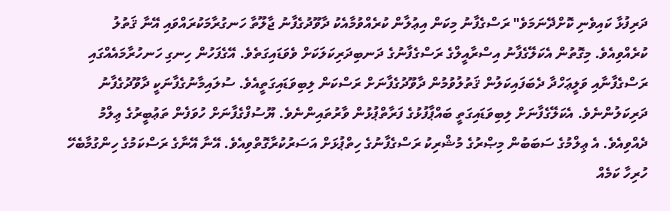ދަރިފުޅާ ކައިވެނި ކޮށްދޭނަމަވެ" ރަސްގެފާނު މިކަން އިޢުލާން ކުރެއްވުމާއެކު ދާވޫދުގެފާނު ޖާލޫތާ ހަނގުރާމަކުރައްވައި އޭނާ ޤަތުލު ކުރެއްވިއެވެ. މިގޮތުން އެކަލޭގެފާނު އިސްރާއީލްގެ ރަސްގެފާނުގެ ދަނބިދަރިކަލަކަށް ވެވަޑައިގަތެވެ. އޭގެފަހުން ހިނގި ހަނހުރާމައެއްގައި ރަސްގެފާނާއި ވަލީޢަހްދާ ދެބަފައިކަލުން ޤަތުލުވުމުން ދާވޫދުގެފާނަށް ރަސްކަން ލިބިވަޑައިގަތީއެވެ. ސުލައިމާނުގެފާނަކީ ދާވޫދުގެފާނު ދަރިކަލުންނެވެ. އެކަލޭގެފާނަށް ލިބިވަޑައިގަތީ ބައްޕާފުޅުގެ ފަރާތްޕުޅުން ވާރުތައިންނެވެ. ޔޫސުފްގެފާނަށް ހުވަފެން ތަޢުބީރުގެ ޢިލްމު ދެއްވިއެވެ. އެ ޢިލްމުގެ ސަބަބުން މިޞްރުގެ މުޝްރިކު ރަސްގެފާނުގެ ހިތްޕުޅަށް އަސަރުކުރާގޮތްވިއެވެ. އޭނާ އޭނާގެ ރަސްކަމުގެ ހިންގުމާބެހޭ ހުރިހާ ކަމެއް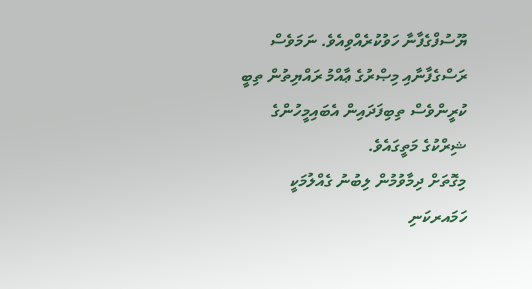ޔޫސުފްގެފާނާ ހަވުކުރެއްވިއެވެ. ނަމަވެސް ރަސްގެފާނާއި މިޞްރުގެ ޢާއްމު ރައްޔިތުން ތިބީ ކުރީންވެސް ތިބިފަދައިން އެބައިމީހުންގެ ޝިރްކުގެ މަތީގައެވެ.
މިގޮތަށް ދިމާވުމުން ލިބުނު ގެއްލުމަކީ ހަމައރކަނި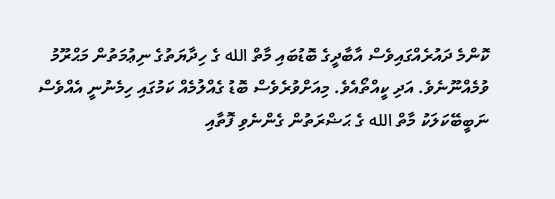ކޮންމެ ދައުރެއްގައިވެސް އާބާދީގެ ބޮޑުބައި މާތް الله ގެ ހިދާޔަތުގެ ނިޢުމަތުން މަޙްރޫމު ވުމެއްނޫނެވެ. އަދި ކީއްތޯއެވެ. މިއަށްވުރެވެސް ބޮޑު ގެއްލުމެއް ކަމުގައި ހިމެނުނީ އެއްވެސް ނަބީބޭކަލަކު މާތް الله ގެ ޙަޟްރަތުން ގެންނެވި ފޮތާއި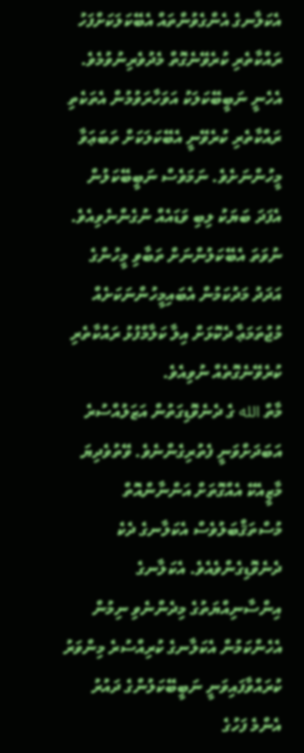އެކަލާނގެ އެންގެވުންތައް އެބޭކަލަކަށްފަހު ރައްކާތެރި ކުރެވޭނެގޮތް މެދުވެރިނުވުމެވެ. އެހެނީ ނަބީބޭކަލަކު އަވަހާރަވުމުން އެތަކެތި ރައްކާތެރި ކުރެވޭނީ އެބޭކަލަކަށް ތަބަޢަވާ މީހުންނަށެވެ. ނަމަވެސް ނަބީބޭކަލުން އެފަދަ ބަޔަކު ލިބި ވަޑައެއް ނުގެންނެވިއެވެ. ނުވަތަ އެބޭކަލުންނަށް ތަބާވި މީހުންގެ އަދަދު މަދުކަމުން އެބައިމީހުންނަކަށެއް މުޖުތަމަޢާ ދެކޮޅަށް އިލާ ކަލާމްފުޅު ރައްކާތެރި ކުރެވޭނެގޮތެއް ނުވިއެވެ.
މާތް الله ގެ ދެނެވޮޑިގަތުން އަޒަލުއްސުރެ އަބަދަށްވަނީ ފެތުރިގެންނެވެ. ވޭތުވެދިޔަ މާޒީއެކޭ އެއްގޮތަށް އަންނާންއޮތް މުސްތަޤްބަލުވެސް އެކަލާނގެ ދެކެ ދެނެވޮޑިގެންވެއެވެ. އެކަލާނގެ އިންސާނިއްޔަތުގެ މިދެންނެވި ނިމުން އެހެންކަމުން އެކަލާނގެ ކުރިއްސުރެ މިންވަރު ކުރައްވާފައިވަނީ ނަބީބޭކަލުންގެ ދައުރު އެންމެ ފަހުގެ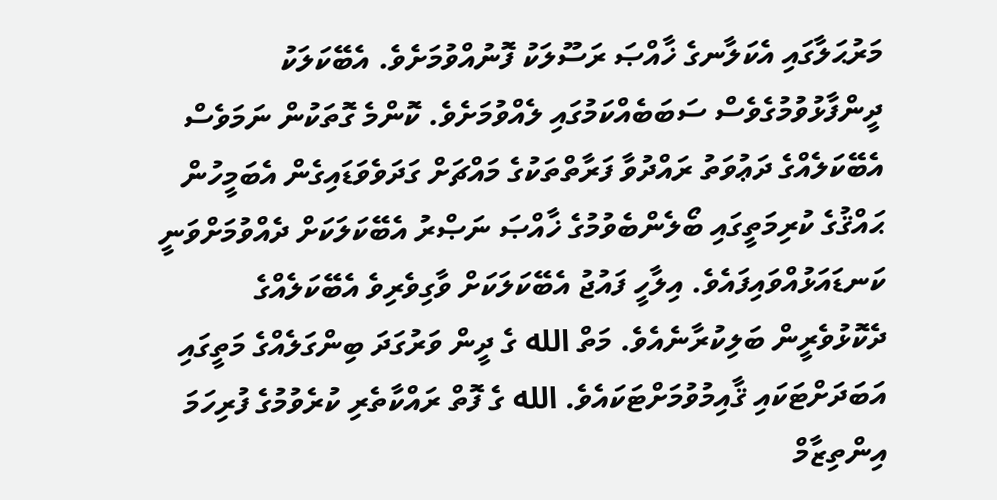މަރުޙަލާގައި އެކަލާނގެ ޚާއްޞަ ރަސޫލަކު ފޮނުއްވުމަށެވެ. އެބޭކަލަކު ދީންފާޅުވުމުގެވެސް ސަބަބެއްކަމުގައި ލެއްވުމަށެވެ. ކޮންމެ ގޮތަކުން ނަމަވެސް އެބޭކަލެއްގެ ދަޢުވަތު ރައްދުވާ ފަރާތްތަކުގެ މައްޗަށް ގަދަވެވަޑައިގެން އެބަމީހުން ޙައްޤުގެ ކުރިމަތީގައި ބޯލެންބެވުމުގެ ޚާއްޞަ ނަޞްރު އެބޭކަލަކަށް ދެއްވުމަށްވަނީ ކަނޑައަޅުއްވައިފައެވެ. އިލާހީ ފައުޖު އެބޭކަލަކަށް ވާގިވެރިވެ އެބޭކަލެއްގެ ދެކޮޅުވެރީން ބަލިކުރާނެއެވެ. މަތް الله ގެ ދީން ވަރުގަދަ ބިންގަލެއްގެ މަތީގައި އަބަދަށްޓަކައި ޤާއިމުވުމަށްޓަކައެވެ. الله ގެ ފޮތް ރައްކާތެރި ކުރެވުމުގެ ފުރިހަމަ އިންތިޒާމް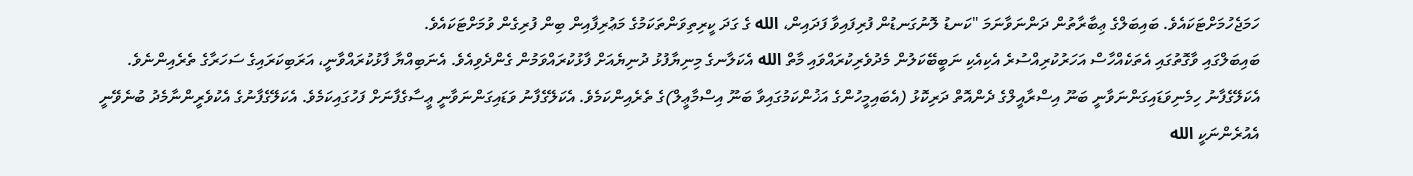ހަމަޖެހުމަށްޓަކައެވެ. ބައިބަލްގެ ޢިބާރާތުން ދަންނަވާނަމަ "ކަނޑު ލޮނުގަނޑުން ފުރިފައިވާ ފަދައިން، الله ގެ ގަދަ ކީރިތިވަންތަކަމުގެ މަޢުރިފާއިން ބިން ފުރިގެން ވުމަށްޓަކައެވެ.
ބައިބަލްގައި ވާގޮތުގައި އެތަކެއްހާސް އަހަރުކުރިއްސުރެ އެކިއެކި ނަބީބޭކަލުން މެދުވެރިކުރައްވައި މާތް الله އެކަލާނގެ މިނިޔާފުޅު ދުނިޔެއަށް ފާޅުކުރައްވަމުން ގެންދެވިއެވެ. އެނަބިއްޔާ ފާޅުކުރައްވާނީ، އަރަބިކަރައިގެ ސަހަރާގެ ތެރެއިންނެވެ. އެކަލޭގެފާނު ހިމެނިވަޑައިގަންނަވާނީ ބަނޫ އިސްރާއީލްގެ ދެންއޮތް ދަރިކޮޅު (އެބައިމީހުންގެ އަޚުންކަމުގައިވާ ބަނޫ އިސްމާޢީލް)ގެ ތެރެއިންކަމެވެ. އެކަލޭގެފާނު ވަޑައިގަންނަވާނީ ޢީސާގެފާނަށް ފަހުގައިކަމެވެ. އެކަލޭގެފާނުގެ އެކުވެރީންނާމެދު ބުނެވޭނީ އެއުރެންނަކީ الله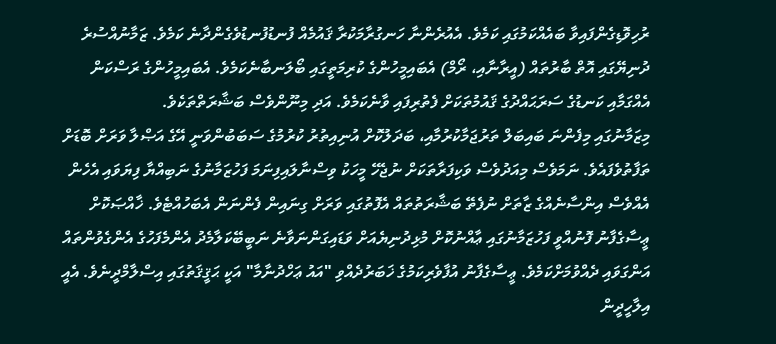ރުހިވޮޑިގެންފައިވާ ބައެއްކަމުގައި ކަމެވެ. އެއުރެންނާ ހަނގުރާމަކުރާ ޤައުމެއް ފުނޑުފުނޑުވެގެންދާނެ ކަމެވެ. ޒަމާނުއްސުރެ ދުނިޔޭގައި އޮތް ބާރުތައް (އީރާނާއި، ރޯމް) އެބައިމީހުންގެ ކުރިމަތީގައި ބޯލަނބާނެކަމެވެ. އެބައިމީހުންގެ ރަސްކަން އެއްގަމާއި ކަނޑުގެ ސަރަޙައްދުގެ ޤައުމުތަކަށް ފެތުރިފައި ވާނެކަމެވެ. އަދި މިނޫންވެސް ބަޝާރަތްތަކެވެ.
މިޒަމާނުގައި މިފެންނަ ބައިބަލް ތަރުޖަމާކުރުމާއި، ބަދަލުކޮށް އުނިއިތުރު ކުރުމުގެ ސަބަބުންވަނީ އޭގެ އަޞްލާ ވަރަށް ބޮޑަށް ތަފާތުވެފައެވެ. ނަމަވެސް މިއަދުވެސް ވަކިފަރާތަކަށް ނުޖެހޭ މީހަކު ވިސްނާލައިފިނަމަ ފަހުޒަމާނުގެ ނަބިއްޔާ ފިޔަވައި އެހެން އެއްވެސް އިންސާނެއްގެ ޒާތަށް ނުފެތޭ ބަޝާރަތުތައް އެފޮތުގައި ވަރަށް ގިނައިން ފެންނަން އެބަހުއްޓެވެ. ޚާއްޞަކޮށް ޢީސާގެފާނު ފޮނުއްވީ ފަހުޒަމާނުގައި ޢާއްނުކޮށް މުޅިދުނިޔެއަށް ވަޑައިގަންނަވާނެ ނަބީބޭކަލާމެދު އެންމެފަހުގެ އެންގެވުންތައް އަންގަވައި ދެއްވުމަށްކަމެވެ. ޢީސާގެފާނު އުފާވެރިކަމުގެ ޚަބަރުދެއްވި "އައު ޢަހްދުނާމާ" އަކީ ޙަޤީޤަތުގައި އިސްލާމްދީނެވެ. އެއީ އިލާހީދީން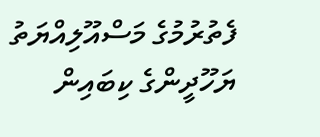ފެތުރުމުގެ މަސްއޫލިއްޔަތު ޔަހޫދީންގެ ކިބައިން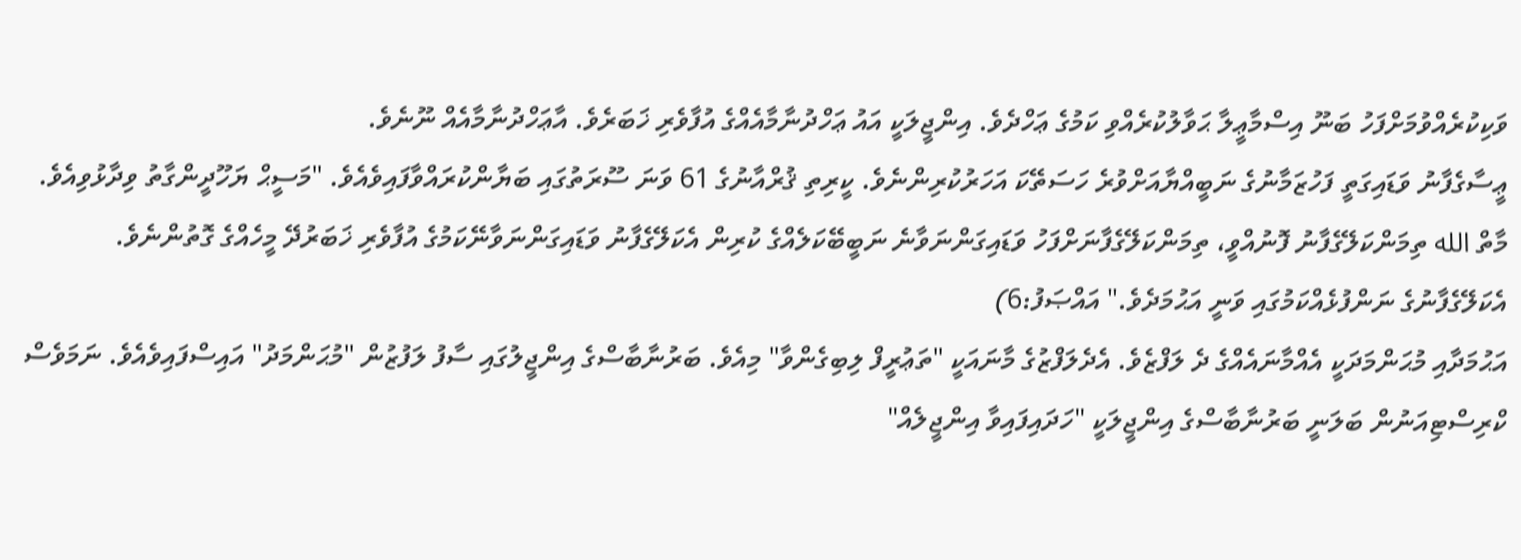ވަކިކުރެއްވުމަށްފަހު ބަނޫ އިސްމާޢީލާ ޙަވާލުކުރެއްވި ކަމުގެ ޢަހްދެވެ. އިންޖީލަކީ އައު ޢަހްދުނާމާއެއްގެ އުފާވެރި ޚަބަރެވެ. އާޢަހްދުނާމާއެއް ނޫނެވެ.
ޢީސާގެފާނު ވަޑައިގަތީ ފަހުޒަމާނުގެ ނަބީއްޔާއަށްވުރެ ހަސަތޭކަ އަހަރުކުރިންނެވެ. ކީރިތި ޤުރްއާނުގެ 61 ވަނަ ސޫރަތުގައި ބަޔާންކުރައްވާފައިވެއެވެ. "މަސީޙް ޔަހޫދީންގާތު ވިދާޅުވިއެވެ. މާތް الله ތިމަންކަލޭގެފާނު ފޮނުއްވީ، ތިމަންކަލޭގެފާނަށްފަހު ވަޑައިގަންނަވާނެ ނަބީބޭކަލެއްގެ ކުރިން އެކަލޭގެފާނު ވަޑައިގަންނަވާނޭކަމުގެ އުފާވެރި ޚަބަރުދޭ މީހެއްގެ ގޮތުންނެވެ. އެކަލޭގެފާނުގެ ނަންފުޅެއްކަމުގައި ވަނީ އަޙުމަދެވެ." އައްޞަފު:6)
އަޙުމަދާއި މުޙަންމަދަކީ އެއްމާނައެއްގެ ދެ ލަފްޒެވެ. އެދެލަފްޒުގެ މާނައަކީ "ތަޢުރީފް ލިބިގެންވާ" މިއެވެ. ބަރުނާބާސްގެ އިންޖީލުގައި ސާފު ލަފުޒުން "މުޙަންމަދު" އައިސްފައިވެއެވެ. ނަމަވެސް ކްރިސްޓިއަނުން ބަލަނީ ބަރުނާބާސްގެ އިންޖީލަކީ "ހަދައިފައިވާ އިންޖީލެއް"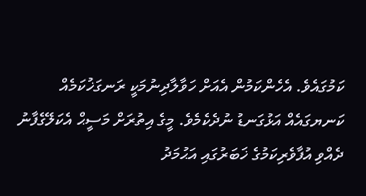ކަމުގައެވެ. އެހެންކަމުން އެއަށް ހަވާލާދިނުމަކީ ރަނގަޚުކަމެއް ކަނޔގައެއް އަޅުގަނޑު ނުދެކެމެވެ. މީގެ އިތުރަށް މަސީޙް އެކަލޭގެފާނު ދެއްވި އުފާވެރިކަމުގެ ޚަބަރުގައި އަޙުމަދު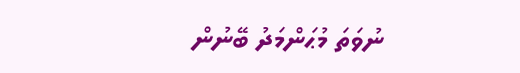ނުވަތަ މުޙަންމަދު ބޭނުން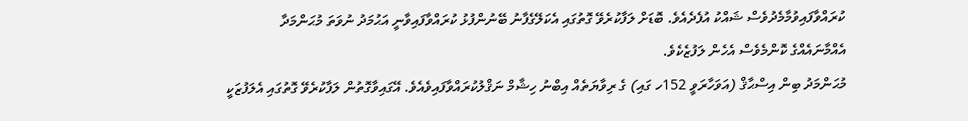ކުރައްވާފައިވުމާމެދުވެސް ޝައްކު އުފެދެއެވެ. ބޮޑަށް ލަފާކުރެވޭ ގޮތުގައި އެކަލޭގެފާނު ބޭނުންފުޅު ކުރައްވާފައިވާނީ އަޙުމަދު ނުވަތަ މުޙަންމަދާ އެއްމާނައެއްގެ ކޮންމެވެސް އެހެން ލަފުޒެކެވެ.
މުޙަންމަދު ބިން އިސްޙާޤް (އަވަހާރަވީ 152ހ ގައި) ގެ ރިވާޔަތެއް އިބްނު ހިޝާމް ނަޤްލުކުރައްވާފައިވެއެވެ. އޭގައިވާގޮތުން ލަފާކުރެވޭ ގޮތުގައި އެލަފުޒަކީ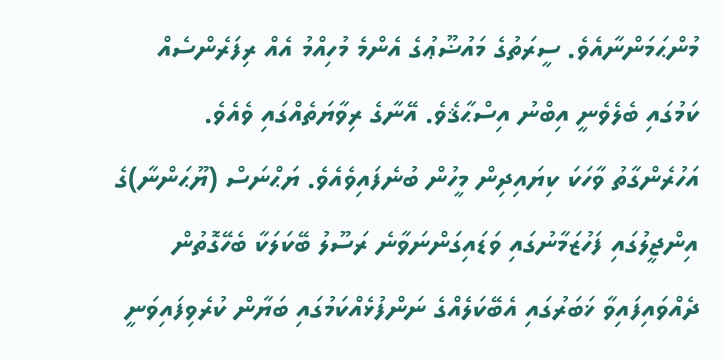މުންޙަމަންނާއެވެ. ސީރަތުގެ މައުޟޫޢުގެ އެންމެ މުހިއްމު އެއް ރިފަރެންސެއް ކަމުގައި ބެލެވެނީ އިބްނު އިސްޙާޤެވެ. އޭނާގެ ރިވާޔަތެއްގައި ވެއެވެ. އަހުރެންގާތު ވާހަކަ ކިޔައިދިން މީހުން ބުނެފައިވެއެވެ. ޔަޙްނަސް (ޔޫޙަންނާ)ގެ އިންޖީލުގައި ފަހުޒަމާނުގައި ވަޑައިގަންނަވާނެ ރަސޫލު ބޭކަލަކާ ބެހޭގޮތުން ދެއްވައިފައިވާ ޚަބަރުގައި އެބޭކަލެއްގެ ނަންފުޅެއްކަމުގައި ބަޔާން ކުރެވިފައިވަނީ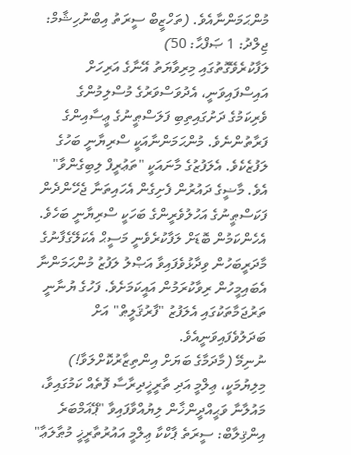މުންޙަމަންނާއެވެ. (ތަހްޒީބް ސީރަތު އިބްނުހިޝާމް: ޖިލްދު: 1 ޞަފްޙާ: 50)
ލަފާކުރެވޭގޮތުގައި މިރިވާޔަތު އޭނާގެ އަރިހަށް އައިސްފައިވަނީ، އެދުވަސްވަރުގެ މުސްލިމުންގެ ވެރިކަމުގެ ދަށުގައިތިބި ފަލަސްޠީނުގެ ޢީސާއިންގެ ފަރާތުންނެވެ. މުންޙަމަންނާއަކީ ސްރިޔާނީ ބަހުގެ ލަފުޒެކެވެ. އެލަފުޒުގެ މާނައަކީ "ތަޢުރީފް ލިބިގެންވާ" އެވެ. މާޟީގެ ދައުރުން ފެށިގެން އެހައިތަނާ ޖެހޭންދެން ފަކަސްޠީނުގެ އަހުލުވެރީންގެ ބަހަކީ ސްރިޔާނީ ބަހެވެ. އެހެންކަމުން ބޮޑަށް ލަފާކުރެވެނީ މަސީޙް އެކަލޭގެފާނުގެ މާދަރީބަހުން ވިދާޅުވެފައިވާ އަޞްލު ލަފުޒު މުންޙަމަންނާ އެބައިމީހުން ރިވާކުރަމުން އައީކަމަށެވެ. ފަހުގެ ޔުނާނީ ތަރުޖަމާތަކުގައި އެލަފުޒު "ފާރުޤަލީޠް" އަށް ބަދަލުވެފައިވަނީއެވެ.
ނުނިމޭ (މާދަމާގެ ބަޔަށް އިންތިޒާރުކޮށްލަވާ!)
މިލިޔުމަކީ، ޢިލްމީ އަދި ތާރީޚީދިރާސާ ފޮތެއް ކަމުގައިވާ، މައުލާނާ ވަޙީއްދީންޚާން ލިޔުއްވާފައިވާ "ޕޭޣަމްބަރެ އިންޤިލާބް: ސީރަތެ ޕާކްކާ ޢިލްމީ އައުރުތާރީޚީ މުޠާލަޢާ"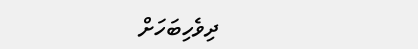ދިވެހިބަހަށް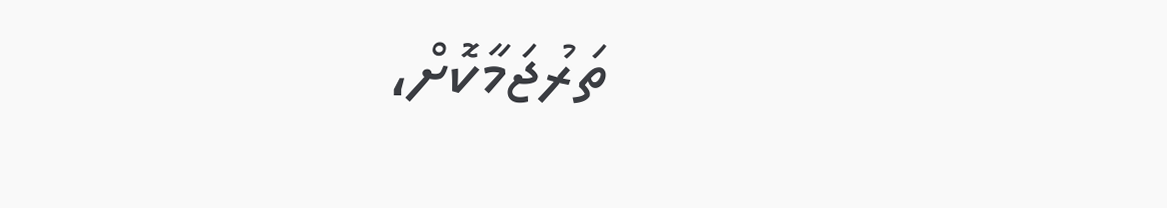ތަރުޖަމާކޮށް،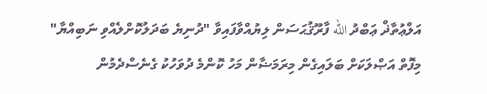އަލްޢުތާޛް ޢަބްދު الله ފާރޫޤުޙަސަން ލިޔުއްވާފައިވާ "ދުނިޔެ ބަދަލުކޮށްލެއްވި ނަބިއްޔާ" މިފޮތް އަޞްލަކަށް ބަލައިގެން މިރަމަޟާން މަހު ކޮންމެ ދުވަހުކު ގެނެސްދެމުން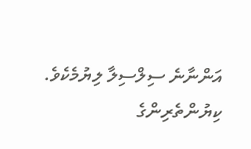އަންނާނެ ސިލްސިލާ ލިޔުމެކެވެ.
ކިޔުންތެރިންގެ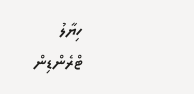ހިޔާލު
ޓްރެންޑިން